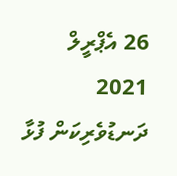26 އެޕްރީލް 2021
ދަނޑުވެރިކަން ފުޅާ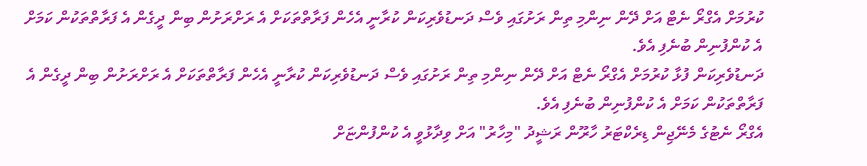ކުރުމަށް އެގްރޯ ނެޓް އަށް ދޭން ނިންމި ތިން ރަށުގައި ވެސް ދަނޑުވެރިކަން ކުރާނީ އެހެން ފަރާތްތަކަށް އެ ރަށްރަށުން ބިން ދީގެން އެ ފަރާތްތަކުން ކަމަށް އެ ކުންފުނިން ބުނެފި އެވެ.
ދަނޑުވެރިކަން ފުޅާ ކުރުމަށް އެގްރޯ ނެޓް އަށް ދޭން ނިންމި ތިން ރަށުގައި ވެސް ދަނޑުވެރިކަން ކުރާނީ އެހެން ފަރާތްތަކަށް އެ ރަށްރަށުން ބިން ދީގެން އެ ފަރާތްތަކުން ކަމަށް އެ ކުންފުނިން ބުނެފި އެވެ.
އެގްރޯ ނެޓުގެ މެނޭޖިން ޑިރެކްޓަރު ހާރޫން ރަޝީދު "މިހާރު" އަށް ވިދާޅުވީ އެ ކުންފުންޏަށް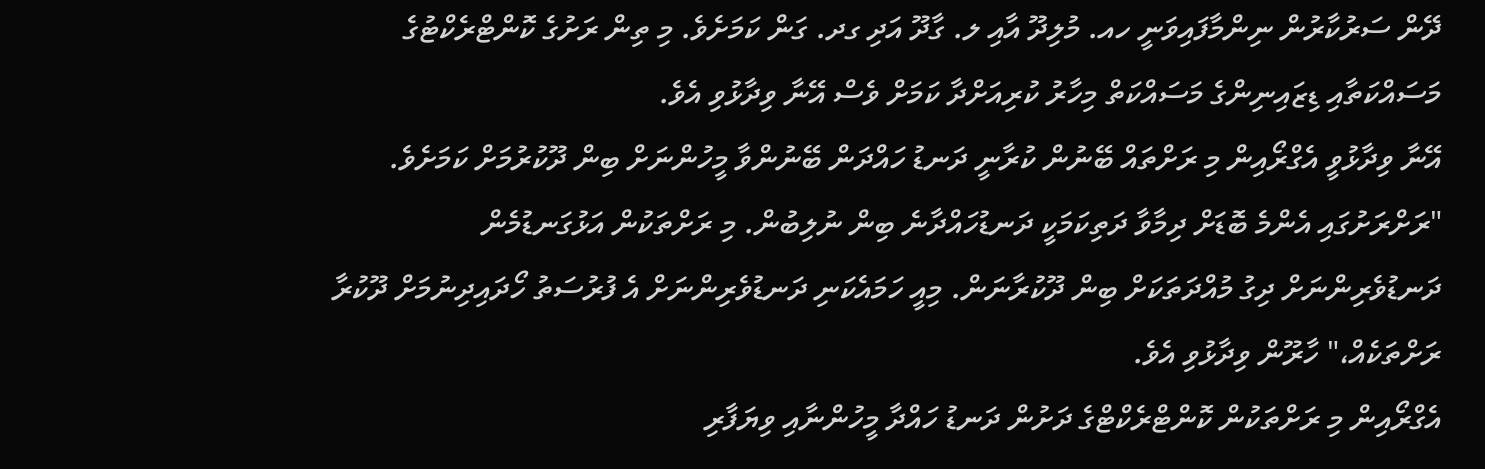ދޭން ސަރުކާރުން ނިންމާފައިވަނީ ހއ. މުލިދޫ އާއި ލ. ގާދޫ އަދި ގދ. ގަން ކަމަށެވެ. މި ތިން ރަށުގެ ކޮންޓްރެކްޓުގެ މަސައްކަތާއި ޑިޒައިނިންގެ މަސައްކަތް މިހާރު ކުރިއަށްދާ ކަމަށް ވެސް އޭނާ ވިދާޅުވި އެވެ.
އޭނާ ވިދާޅުވީ އެގްރޯއިން މި ރަށްތައް ބޭނުން ކުރާނީ ދަނޑު ހައްދަން ބޭނުންވާ މީހުންނަށް ބިން ދޫކުރުމަށް ކަމަށެވެ.
"ރަށްރަށުގައި އެންމެ ބޮޑަށް ދިމާވާ ދަތިކަމަކީ ދަނޑުހައްދާނެ ބިން ނުލިބުން. މި ރަށްތަކުން އަޅުގަނޑުމެން ދަނޑުވެރިންނަށް ދިގު މުއްދަތަކަށް ބިން ދޫކުރާނަން. މިއީ ހަމައެކަނި ދަނޑުވެރިންނަށް އެ ފުރުސަތު ހޯދައިދިނުމަށް ދޫކުރާ ރަށްތަކެއް،" ހާރޫން ވިދާޅުވި އެވެ.
އެގްރޯއިން މި ރަށްތަކުން ކޮންޓްރެކްޓްގެ ދަށުން ދަނޑު ހައްދާ މީހުންނާއި ވިޔަފާރި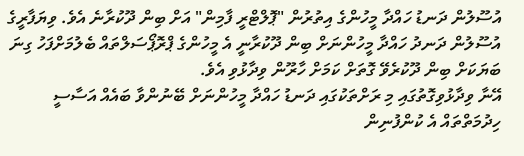އުސޫލުން ދަނޑު ހައްދާ މީހުންގެ އިތުރުން "ޕޮލްޓްރީ ފާމިން" އަށް ބިން ދޫކުރާނެ އެވެ. ވިޔަފާރީގެ އުސޫލުން ދަނދު ހައްދާ މީހުންނަށް ބިން ދޫކުރާނީ އެ މީހުންގެ ޕްރޮޕޯސަލްތައް ބެލުމަށްފަހު ގިނަ ބަޔަކަށް ބިން ދޫކުރެވޭ ގޮތަށް ކަމަށް ހާރޫން ވިދާޅުވި އެވެ.
އޭނާ ވިދާޅުވިގޮތުގައި މި ރަށްތަކުގައި ދަނޑު ހައްދާ މީހުންނަށް ބޭނުންވާ ބައެއް އަސާސީ ހިދުމަތްތައް އެ ކުންފުނިން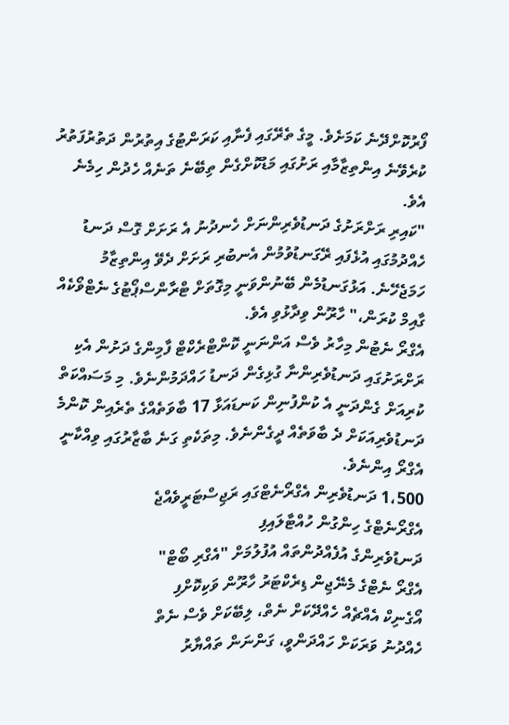ފޯރުކޮށްދޭނެ ކަމަށެވެ. މީގެ ތެރޭގައި ފެނާއި ކަރަންޓުގެ އިތުރުން ދަތުރުފަތުރު ކުރެވޭނެ އިންތިޒާމާއި ރަށުގައި މަޑުކޮށްގެން ތިބޭނެ ތަނެއް ހެދުން ހިމެނެ އެވެ.
"ކައިރި ރަށްރަށުގެ ދަނޑުވެރިންނަށް ހެނދުނު އެ ރަށަށް ގޮސް ދަނޑު ހެއްދުމުގައި އުޅެފައި ރޭގަނޑުވުމުން އެނބުރި ރަށަށް ދެވޭ އިންތިޒާމު ހަމަޖެހޭނެ. އަޅުގަނޑުމެން ބޭނުންވަނީ މިގޮތަށް ޓްރާންސްޕޯޓުގެ ނެޓްވޯކެއް ގާއިމް ކުރަން،" ހާރޫން ވިދާޅުވި އެވެ.
އެގްރޯ ނެޓުން މިހާރު ވެސް އަންނަނީ ކޮންޓްރެކްޓް ފާމިންގެ ދަށުން އެކި ރަށްރަށުގައި ދަނޑުވެރިންނާ ގުޅިގެން ދަނޑު ހައްދަމުންނެވެ. މި މަސައްކަތް ކުރިއަށް ގެންދަނީ އެ ކުންފުނިން ކަނޑައަޅާ 17 ބާވަތެއްގެ ތެރެއިން ކޮންމެ ދަނޑުވެރިއަކަށް ދެ ބާވަތެއް ދީގެންނެވެ. މިތަކެތި ގަނެ ބާޒާރުގައި ވިއްކާނީ އެގްރޯ އިންނެވެ.
1،500 ދަނޑުވެރިން އެގްރޯނެޓްގައި ރަޖިސްޓަރީވެއްޖެ
އެގްރޯނެޓްގެ ހިންގުން ހުއްޓާލައިފި
ދަނޑުވެރިންގެ އުފެއްދުންތައް އުފުލުމަށް "އެގްރި ބޯޓް"
އެގްރޯ ނެޓްގެ މެނޭޖިން ޑިރެކްޓަރު ހާރޫން ވަކިކޮށްފި
އޯގެނިކް އެއްޗެއް ހެއްދޭކަށް ނެތް، ލިބޭކަށް ވެސް ނެތް
ހެއްދުނު ވަރަކަށް ހައްދަންވީ، ގަންނަން ތައްޔާރު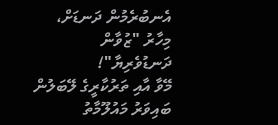އެނބުރެމުން ދަނޑަށް، މިހާރު "ޒުވާން ދަނޑުވެރިޔާ"!
މޭވާ އާއި ތަރުކާރީގެ ލޭބަލުން ބައިވަރު މައުލޫމާތު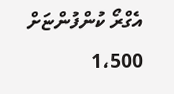އެގްރޯ ކުންފުންޏަށް 1،500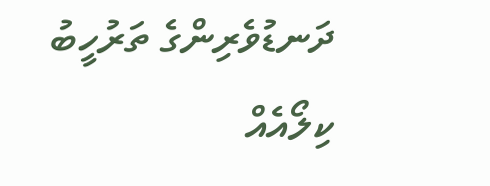ދަނޑުވެރިންގެ ތަރުހީބު
ކިލޯއެއް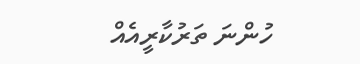ހުންނަ ތަރުކާރީއެއް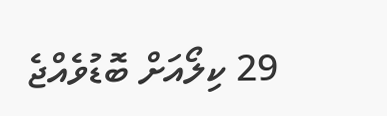29 ކިލޯއަށް ބޮޑުވެއްޖެ